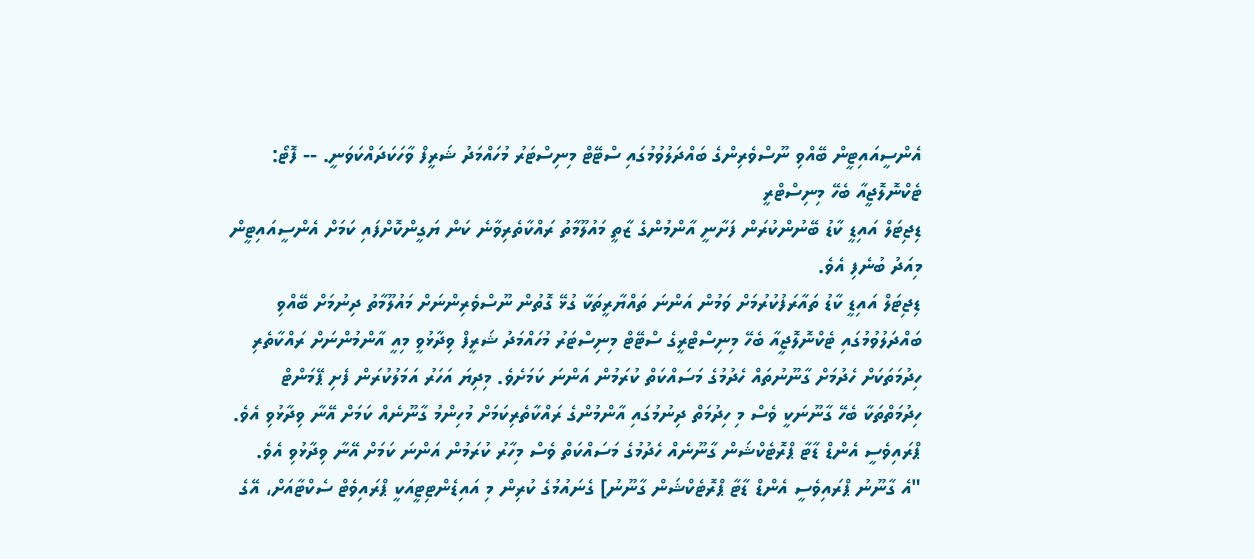އެންސީއައިޓީން ބޭއްވި ނޫސްވެރިންގެ ބައްދަލުވުމުގައި ސްޓޭޓް މިނިސްޓަރު މުހައްމަދު ޝަރީފް ވާހަކަދައްކަވަނީ. -- ފޮޓޯ: ޓެކްނޮލޮޖީއާ ބެހޭ މިނިސްޓްރީ
ޑިޖިޓަލް އައިޑީ ކާޑު ބޭނުންކުރަން ފަށާނީ އާންމުންގެ ޒާތީ މައުލޫމާތު ރައްކާތެރިވާނެ ކަން ޔަގީންކޮށްފައި ކަމަށް އެންސީއައިޓީން މިއަދު ބުނެފި އެވެ.
ޑިޖިޓަލް އައިޑީ ކާޑު ތައާރަފުކުރުމަށް ވަމުން އަންނަ ތައްޔާރީތަކާ ގުޅޭ ގޮތުން ނޫސްވެރިންނަށް މައުލޫމާތު ދިނުމަށް ބޭއްވި ބައްދަލުވުމުގައި ޓެކްނޮލޮޖީއާ ބެހޭ މިނިސްޓްރީގެ ސްޓޭޓް މިނިސްޓަރު މުހައްމަދު ޝަރީފް ވިދާޅުވީ މިއީ އާންމުންނަށް ރައްކާތެރި ހިދުމަތަކަށް ހެދުމަށް ގާނޫނުތައް ހެދުމުގެ މަސައްކަތް ކުރަމުން އަންނަ ކަމަށެވެ. މިދިޔަ އަހަރު އަމަލުކުރަން ފެށި ޕޭމަންޓް ހިދުމަތްތަކާ ބެހޭ ގާނޫނަކީ ވެސް މި ހިދުމަތް ދިނުމުގައި އާންމުންގެ ރައްކާތެރިކަމަށް މުހިންމު ގާނޫނެއް ކަމަށް އޭނާ ވިދާޅުވި އެވެ.
ޕްރައިވެސީ އެންޑް ޑާޓާ ޕްރޮޓެކްޝަން ގާނޫނެއް ހެދުމުގެ މަސައްކަތް ވެސް މިހާރު ކުރަމުން އަންނަ ކަމަށް އޭނާ ވިދާޅުވި އެވެ.
"އެ ގާނޫނު ޕްރައިވެސީ އެންޑް ޑާޓާ ޕްރޮޓެކްޝަން ގާނޫނު] ގެނައުމުގެ ކުރިން މި އައިޑެންޓިޓީއަކީ ޕްރައިވެޓް ސެކްޓާއަށް، އޭގެ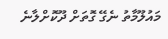މައުލޫމާތު ނެގޭ ގޮތަށް ދޫކޮށްލާނެ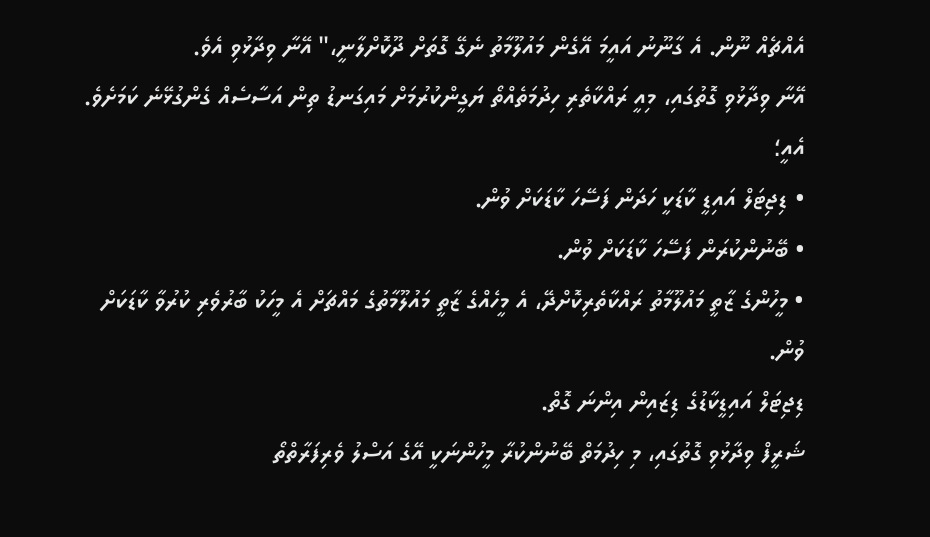އެއްޗެއް ނޫން. އެ ގާނޫނު އައީމަ އޭގެން މައުލޫމާތު ނެގޭ ގޮތަށް ދޫކޮށްލާނީ،" އޭނާ ވިދާޅުވި އެވެ.
އޭނާ ވިދާޅުވި ގޮތުގައި، މިއީ ރައްކާތެރި ހިދުމަތެއްތޯ ޔަގީންކުރުމަށް މައިގަނޑު ތިން އަސާސެއް ގެންގުޅޭނެ ކަމަށެވެ. އެއީ؛
• ޑިޖިޓަލް އައިޑީ ކާޑަކީ ހަދަން ފަސޭހަ ކާޑަކަށް ވުން.
• ބޭނުންކުރަން ފަސޭހަ ކާޑަކަށް ވުން.
• މީހުންގެ ޒާތީ މައުލޫމާތު ރައްކާތެރިކޮށްދޭ، އެ މީހެއްގެ ޒާތީ މައުލޫމާތުގެ މައްޗަށް އެ މީހަކު ބާރުވެރި ކުރުވާ ކާޑަކަށް ވުން.
ޑިޖިޓަލް އައިޑީކާޑުގެ ޑިޒައިން އިންނަ ގޮތް.
ޝަރީފް ވިދާޅުވި ގޮތުގައި، މި ހިދުމަތް ބޭނުންކުރާ މީހުންނަކީ އޭގެ އަސްލު ވެރިފަރާތްތޯ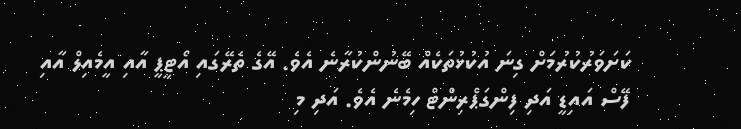ކަށަވަރުކުރުމަށް ގިނަ އުކުޅުތަކެއް ބޭނުންކުރާނެ އެވެ. އޭގެ ތެރޭގައި އޯޓީޕީ އާއި އީމެއިލް އާއި ފޭސް އައިޑީ އަދި ފިންގަޕްރިންޓް ހިމެނެ އެވެ. އަދި މި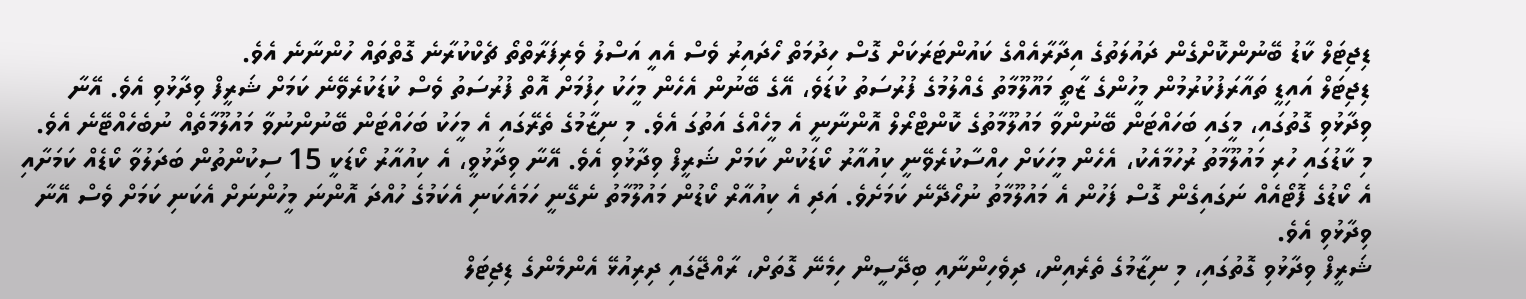ޑިޖިޓަލް ކާޑު ބޭނުންކޮށްގެން ދައުލަތުގެ އިދާރާއެއްގެ ކައުންޓަރަކަށް ގޮސް ހިދުމަތް ހޯދައިރު ވެސް އެއީ އަސްލު ވެރިފަރާތްތޯ ޗެކްކުރާނެ ގޮތްތައް ހުންނާނެ އެވެ.
ޑިޖިޓަލް އައިޑީ ތައާރަފުކުރުމުން މީހުންގެ ޒާތީ މައޫލޫމާތު ގެއްލުމުގެ ފުރުސަތު ކުޑަވެ، އޭގެ ބޭނުން އެހެން މީހަކު ހިފުމަށް އޮތް ފުރުސަތު ވެސް ކުޑަކުރެވޭނެ ކަމަށް ޝަރީފް ވިދާޅުވި އެވެ. އޭނާ ވިދާޅުވި ގޮތުގައި، މީގައި ބަހައްޓަން ބޭނުންވާ މައުލޫމާތުގެ ކޮންޓްރޯލް އޮންނާނީ އެ މީހެއްގެ އަތުގަ އެވެ. މި ނިޒާމުގެ ތެރޭގައި އެ މީހަކު ބަހައްޓަން ބޭނުންނުވާ މައުލޫމާތެއް ނުބެހެއްޓޭނެ އެވެ.
މި ކާޑުގައި ހުރި މައުލޫމާތު ރުހުމާއެކު، އެހެން މީހަކަށް ހިއްސާކުރެވޭނީ ކިއުއާރު ކޯޑަކުން ކަމަށް ޝަރީފް ވިދާޅުވި އެވެ. އޭނާ ވިދާޅުވީ، އެ ކިއުއާރު ކޯޑަކީ 15 ސިކުންތުން ބަދަލުވާ ކޯޑެއް ކަމަށާއި އެ ކޯޑުގެ ފޮޓޯއެއް ނަގައިގެން ގޮސް ފަހުން އެ މައުލޫމާތު ނުހޯދޭނެ ކަމަށެވެ. އަދި އެ ކިއުއާރް ކޯޑުން މައުލޫމާތު ނެގޭނީ ހަމައެކަނި އެކަމުގެ ހުއްދަ އޮންނަ މީހުންނަށް އެކަނި ކަމަށް ވެސް އޭނާ ވިދާޅުވި އެވެ.
ޝަރީފް ވިދާޅުވި ގޮތުގައި، މި ނިޒާމުގެ ތެރެއިން، ދިވެހިންނާއި ބިދޭސީން ހިމެނޭ ގޮތަށް، ރާއްޖޭގައި ދިރިއުޅޭ އެންމެންގެ ޑިޖިޓަލް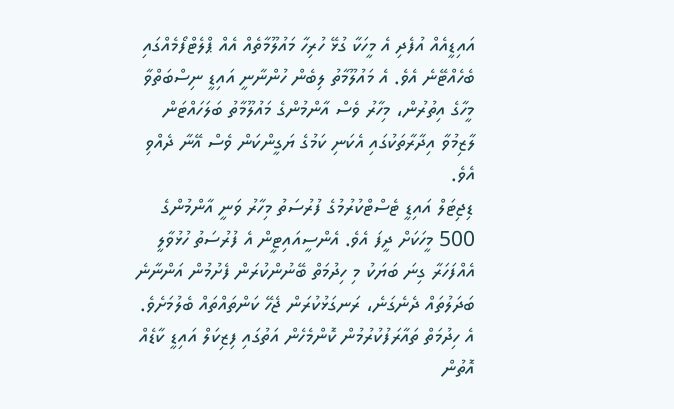އައިޑީއެއް އުފެދި އެ މީހަކާ ގުޅޭ ހުރިހާ މައުލޫމާތެއް އެއް ޕްލެޓްފޯމެއްގައި ބެހެއްޓޭނެ އެވެ. އެ މައުލޫމާތު ލިބެން ހުންނާނީ އައިޑީ ނިސްބަތްވާ މީހާގެ އިތުރުން، މިހާރު ވެސް އާންމުންގެ މައުލޫމާތު ބަލަހައްޓަން ލާޒިމުވާ އިދާރާތަކުގައި އެކަނި ކަމުގެ ޔަގީންކަން ވެސް އޭނާ ދެއްވި އެވެ.
ޑިޖިޓަލް އައިޑީ ޓެސްޓްކުރުމުގެ ފުރުސަތު މިހާރު ވަނީ އާންމުންގެ 500 މީހަކަށް ދީފަ އެވެ. އެންސީއައިޓީން އެ ފުރުސަތު ހުޅުވާލީ އެއްފަހަރާ ގިނަ ބަޔަކު މި ހިދުމަތް ބޭނުންކުރަން ފެށުމުން އަންނާނެ ބަދަލުތައް ދެނެގަނެ، ރަނގަޅުކުރަން ޖެހޭ ކަންތައްތައް ބެލުމަށެވެ.
އެ ހިދުމަތް ތައާރަފުކުރުމުން ކޮންމެހެން އަތުގައި ފިޒިކަލް އައިޑީ ކާޑެއް އޮތުން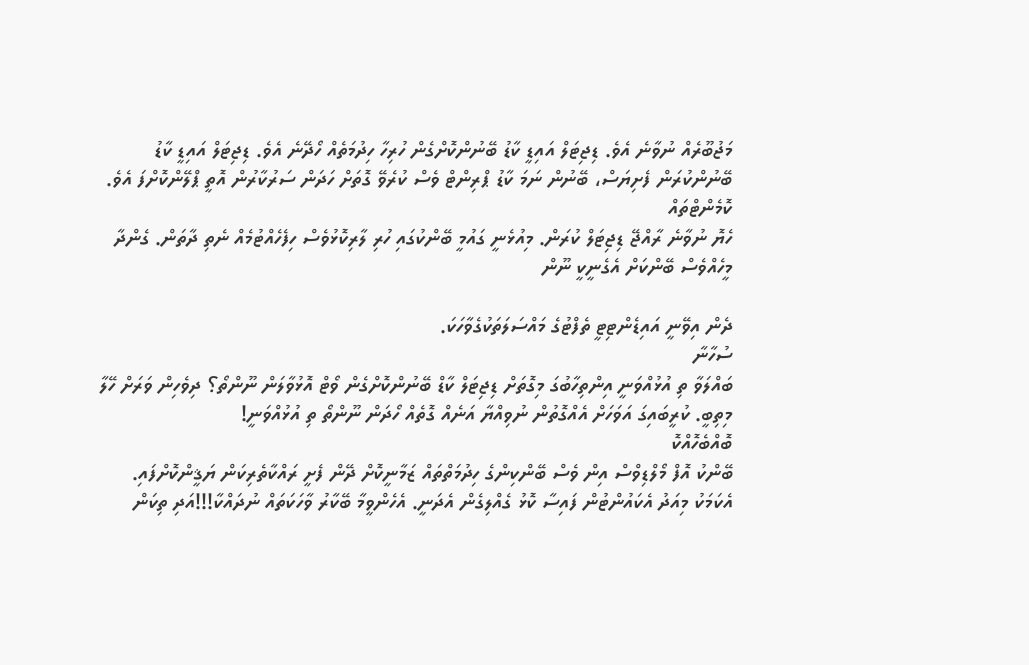މަޖުބޫރެއް ނުވާނެ އެވެ. ޑިޖިޓަލް އައިޑީ ކާޑު ބޭނުންކޮށްގެން ހުރިހާ ހިދުމަތެއް ހޯދޭނެ އެވެ. ޑިޖިޓަލް އައިޑީ ކާޑު ބޭނުންކުރަން ފެށިޔަސް، ބޭނުން ނަމަ ކާޑު ޕްރިންޓް ވެސް ކުރެވޭ ގޮތަށް ހަދަން ސަރުކާރުން އޮތީ ޕްލޭންކޮށްފަ އެވެ.
ކޮމެންޓްތައް
ހެޔޮ ނުވާނެ ރާއްޖޭ ޑިޖިޓަލް ކުރަން. މިއުޅެނީ ގައުމީ ބޭންކުގައި ހުރި ލާރިކޮޅުވެސް ހިފެހެއްޓުމެއް ނެތި ދާތަން. ގެންދާ މީހެއްވެސް ބޭންކަށް އެގެނީކީ ނޫން

ދެން އިވޭނީ އައިޑެންޓިޓީ ތެފްޓުގެ މައްސަލަތަކުގެވާހަކަ.
ސުހާނާ
ބައްލަވާ ތި އުޅުއްވަނީ އިންތިހާބުގަ މިގޮތަށް ޑިޖިޓަލް ކާޑް ބޭނުންކޮށްގެން ވޯޓް އޮޅުވާލަން ނޫންތޯ؟ ދިވެހިން ވަރަށް ހޭލާ މިތިބީ. ކުރީބައިގަ އަވަހަށް އެއްގޮތުން ނުވިއްޔާ އަނެއް ގޮތެއް ހޯދަން ނޫންތޯ ތި އުޅުއްވަނީ!
ބޮއްބެހޮއްކޮ
ބޭންކު އޮފް މޯލްޑިވްސް އިން ވެސް ބޭންކިންގެ ހިދުމަތްތައް ޒަމާނީކޮށް ދޭން ފެށީ ރައްކާތެރިކަން ޔަޤީންކޮށްފައި. އެކަމަކު މިއަދު އެކައުންޓުން ފައިސާ ކޮޅު ގެއްލިގެން އެދަނީ. އެހެންވީމާ ބޭކާރު ވާހަކަތައް ނުދައްކާ!!!އަދި ތިކަން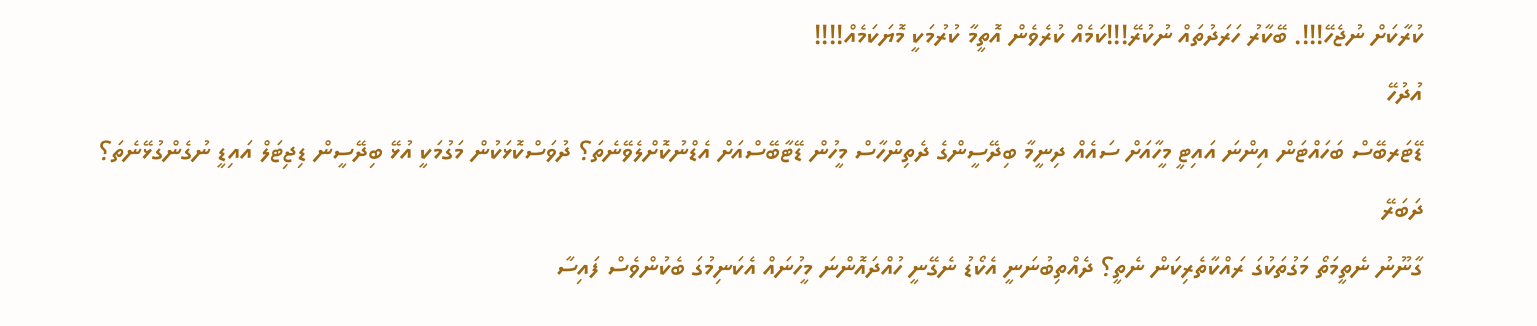ކުރާކަށް ނުޖެހޭ!!!. ބޭކާރު ހަރަދުތައް ނުކުރޭ!!!ކަމެއް ކުރެވެން އޮތީމާ ކުރުމަކީ މޮޔަކަމެއް!!!!
އުދުހޭ
ޑޭޓަރބޭސް ބަހައްޓަން އިންނަ އައިޓީ މީހާއަށް ސައެއް ދިނީމާ ބިދޭސީންގެ ދެތިންހާސް މީހުން ޑޭޓާބޭސްއަށް އެޑްނުކޮށްލެވޭނެތަ؟ ދުވަސްކޮޅަކުން މަގުމަކީ އުޅޭ ބިދޭސީން ޑިޖިޓަލް އައިޑީ ނުގެންގުޅޭނެތަ؟
ދަބަރޭ
ގާނޫނު ނެތީމަތޯ މަގުތަކުގަ ރައްކާތެރިކަން ނެތީ؟ ދެއްތިބުނަނީ އެކޯޑު ނެގޭނީ ހުއްދައޮންނަ މީހުނައް އެކަނިމުގަ ބެކުންވެސް ފައިސާ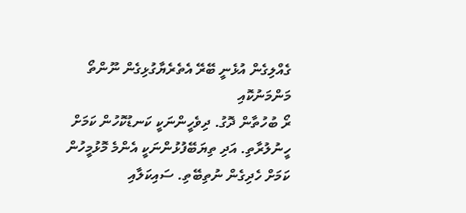ގެއްލިގެން އުޅެނީ ބޭރޭ އެތެރެޔާގުޅިގެން ނޫންތޯ
މަންމަނުކޮއި
ރޯ ބުހުތާން ދޮގު. ދިވެހީންނަކީ ކަނޑުކޮހުން ކަމަށް ހީނުލުރާތި. އަދި ތިޔަބޭފުޅުންނަކީ އެންމެ މޮޅުމީހުން ކަމަށް ހެދިގެން ނުތިބޭތި. ސައިކަލާއި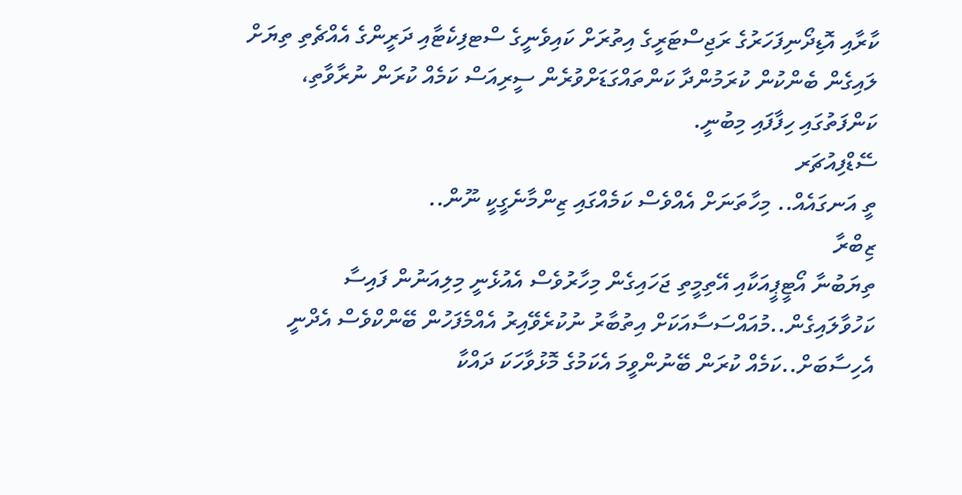ކާރާއި އޮޑިދޯނިފަހަރުގެ ރަޖިސްޓަރީގެ އިތުރަށް ކައިވެނީގެ ސްޓފިކެޓާއި ދަރީންގެ އެއްޗެތި ތިޔަށް ލައިގެން ބެންކުން ކުރަމުންދާ ކަންތައްގަޑަށްވުރެން ސީރިއަސް ކަމެއް ކުރަން ނުރާވާތި، ކަންފަތުގައި ހިފާފައި މިބުނީ.
ސޭޑްފިއުޗަރ
ތީ އަނގައެއް.. މިހާތަނަށް އެއްވެސް ކަމެއްގައި ޒިންމާނެގީކީ ނޫން..
ޒިބްރާ
ތިޔަބުނާ އޯޓީޕީއަކާއި އޭތިމީތި ޖަހައިގެން މިހާރުވެސް އެއުޅެނީ މިލިއަނުން ފައިސާ ކަހުވާލައިގެން..މުއައްސަސާއަކަށް އިތުބާރު ނުކުރެވޭއިރު އެއްމެފަހުން ބޭންކްވެސް އެދްނީ އެހިސާބަށް..ކަމެއް ކުރަން ބޭނުންވީމަ އެކަމުގެ މޮޅުވާހަކަ ދައްކާ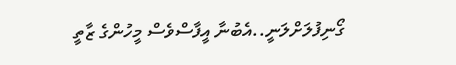ގޯނިފުލަށްލަނީ..އެބުނާ އީފާސްވެސް މީހުންގެ ޒާތީ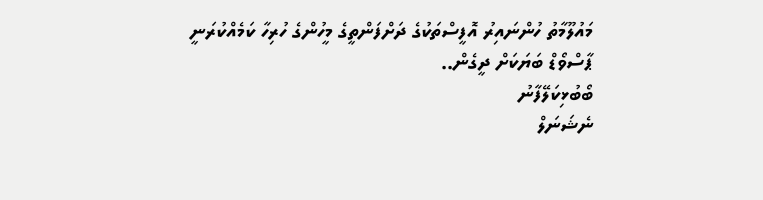މައުލޫމާތު ހުންނައިރު އޮފީސްތަކުގެ ދަށްފަންތީގެ މީހުންގެ ހުރިހާ ކަމެއްކުރަނީ ޕާސްވޯޑް ބަޔަކަށް ދީގެން..
ބޯބުޅިކަލޭފާނު
ނެޝަނަލް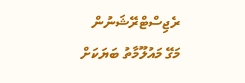ރެޖިސްޓްރޭޝަނުން މަގޭ މައުލޫމާތު ބަޔަކަށް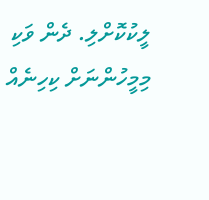ލީކުކޮށްލި. ދެން ވަކި މިމީހުންނަށް ކިހިނެއް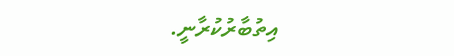އިތުބާރުކުރާނީ.